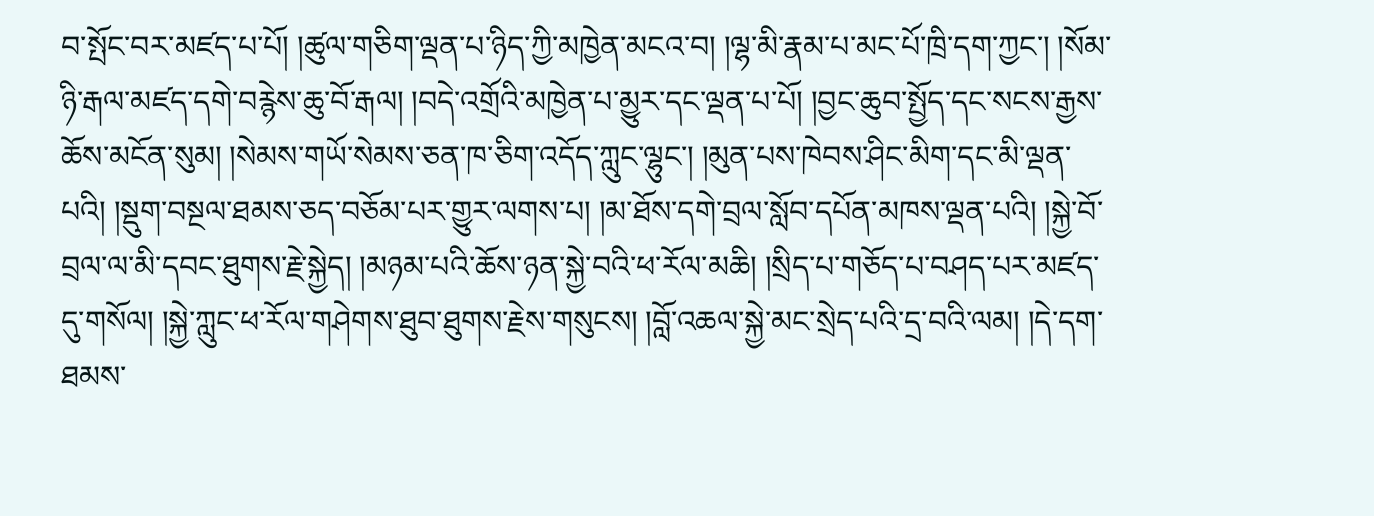བ་སྤོང་བར་མཛད་པ་པོ། །ཚུལ་གཅིག་ལྡན་པ་ཉིད་ཀྱི་མཁྱེན་མངའ་བ། །ལྷ་མི་རྣམ་པ་མང་པོ་ཁྲི་དག་ཀྱང་། །སོམ་ཉི་རྒལ་མཛད་དགེ་བརྙེས་ཆུ་བོ་རྒལ། །བདེ་འགྲོའི་མཁྱེན་པ་མྱུར་དང་ལྡན་པ་པོ། །བྱང་ཆུབ་སྤྱོད་དང་སངས་རྒྱས་ཆོས་མངོན་སུམ། །སེམས་གཡོ་སེམས་ཅན་ཁ་ཅིག་འདོད་ཀླུང་ལྷུང་། །མུན་པས་ཁེབས་ཤིང་མིག་དང་མི་ལྡན་པའི། །སྡུག་བསྔལ་ཐམས་ཅད་བཅོམ་པར་གྱུར་ལགས་པ། །མ་ཐོས་དགེ་བྲལ་སློབ་དཔོན་མཁས་ལྡན་པའི། །སྐྱེ་བོ་བྲལ་ལ་མི་དབང་ཐུགས་རྗེ་སྐྱེད། །མཉམ་པའི་ཆོས་ཉན་སྐྱེ་བའི་ཕ་རོལ་མཆི། །སྲིད་པ་གཅོད་པ་བཤད་པར་མཛད་དུ་གསོལ། །སྐྱེ་ཀླུང་ཕ་རོལ་གཤེགས་ཐུབ་ཐུགས་རྗེས་གསུངས། །བློ་འཆལ་སྐྱེ་མང་སྲེད་པའི་དྲ་བའི་ལམ། །དེ་དག་ཐམས་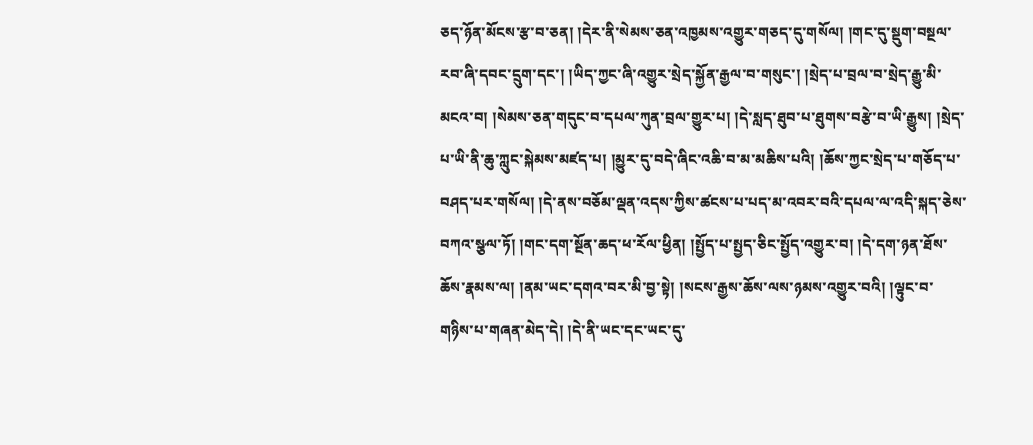ཅད་ཉོན་མོངས་རྩ་བ་ཅན། །དེར་ནི་སེམས་ཅན་འཁྱམས་འགྱུར་གཅད་དུ་གསོལ། །གང་དུ་སྡུག་བསྔལ་རབ་ཞི་དབང་དྲུག་དང་། །ཡིད་ཀྱང་ཞི་འགྱུར་སྲེད་སྐྱོན་རྒྱལ་བ་གསུང་། །སྲེད་པ་བྲལ་བ་སྲེད་རྒྱུ་མི་མངའ་བ། །སེམས་ཅན་གདུང་བ་དཔལ་ཀུན་བྲལ་གྱུར་པ། །དེ་སླད་ཐུབ་པ་ཐུགས་བརྩེ་བ་ཡི་རྒྱུས། །སྲེད་པ་ཡི་ནི་ཆུ་ཀླུང་སྐེམས་མཛད་པ། །མྱུར་དུ་བདེ་ཞིང་འཆི་བ་མ་མཆིས་པའི། །ཆོས་ཀྱང་སྲེད་པ་གཅོད་པ་བཤད་པར་གསོལ། །དེ་ནས་བཅོམ་ལྡན་འདས་ཀྱིས་ཚངས་པ་པད་མ་འབར་བའི་དཔལ་ལ་འདི་སྐད་ཅེས་བཀའ་སྩལ་ཏོ། །གང་དག་སྔོན་ཆད་ཕ་རོལ་ཕྱིན། །སྤྱོད་པ་སྤྱད་ཅིང་སྤྱོད་འགྱུར་བ། །དེ་དག་ཉན་ཐོས་ཆོས་རྣམས་ལ། །ནམ་ཡང་དགའ་བར་མི་བྱ་སྟེ། །སངས་རྒྱས་ཆོས་ལས་ཉམས་འགྱུར་བའི། །ལྟུང་བ་གཉིས་པ་གཞན་མེད་དེ། །དེ་ནི་ཡང་དང་ཡང་དུ་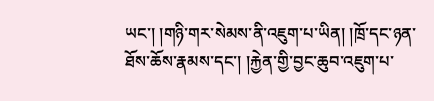ཡང་། །གཉི་གར་སེམས་ནི་འཇུག་པ་ཡིན། །ཁྲོ་དང་ཉན་ཐོས་ཆོས་རྣམས་དང་། །རྐྱེན་གྱི་བྱང་ཆུབ་འཇུག་པ་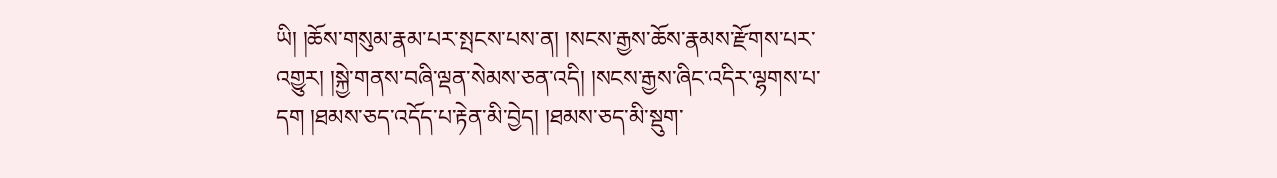ཡི། །ཆོས་གསུམ་རྣམ་པར་སྤངས་པས་ན། །སངས་རྒྱས་ཆོས་རྣམས་རྫོགས་པར་འགྱུར། །སྐྱེ་གནས་བཞི་ལྡན་སེམས་ཅན་འདི། །སངས་རྒྱས་ཞིང་འདིར་ལྷགས་པ་དག །ཐམས་ཅད་འདོད་པ་རྟེན་མི་བྱེད། །ཐམས་ཅད་མི་སྡུག་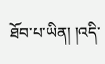ཐོབ་པ་ཡིན། །འདི་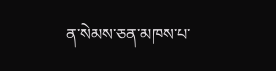ན་སེམས་ཅན་མཁས་པ་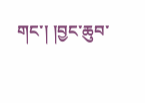གང་། །བྱང་ཆུབ་